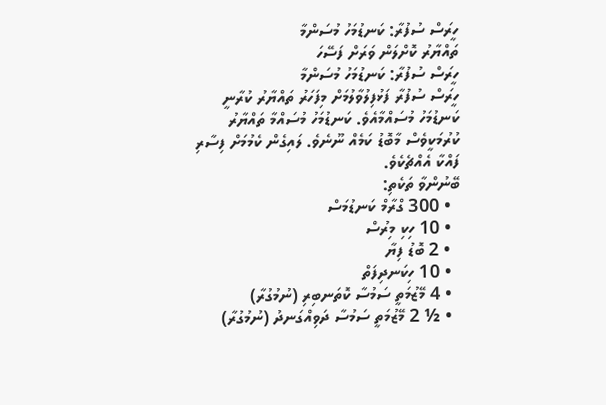ހީރަސް ސުފުރާ: ކަނޑުމަހު މުސަންމާ
ތައްޔާރު ކޮށްލަން ވަރަށް ފަސޭހަ
ހީރަސް ސުފުރާ: ކަނޑުމަހު މުސަންމާ
ހީރަސް ސުފުރާ ފަޅުފިލުވާލުމަށް މިފަހަރު ތައްޔާރު ކުރާނީ ކަނޑުމަހު މުސައްމާއެވެ. ކަނޑުމަހު މުސައްމާ ތައްޔާރު ކުރުމަކީވެސް މާބޮޑު ކަމެއް ނޫނެވެ. ލައިގެން ކެމުމަށް ފިސާރި ފައްކާ އެއްޗެކެވެ.
ބޭނުންވާ ތަކެތި:
  • 300 ގްރާމް ކަނޑުމަސް
  • 10 ހިކި މިރުސް
  • 2 ބޮޑު ފިޔާ
  • 10 ހިކަނދިފަތް
  • 4 މޭޒުމަތީ ސަމުސާ ކޮތަނބިރި (ނުމުގުރާ)
  • ½ 2 މޭޒުމަތީ ސަމުސާ ދަވިއްގަނދު (ނުމުގުރާ)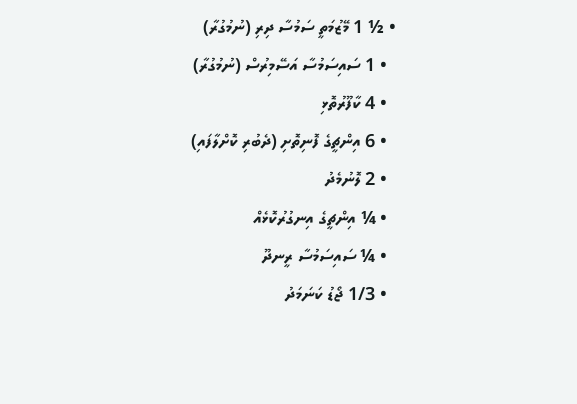• ½ 1 މޭޒުމަތީ ސަމުސާ ދިރި (ނުމުގުރާ)
  • 1 ސައިސަމުސާ އަސޭމިރުސް (ނުމުގުރާ)
  • 4 ކާފޫރުތޮޅި
  • 6 އިންޗީގެ ފޮނިތޮށި (ދެބުރި ކޮށްލާފައި)
  • 2 ލޮނުމެދު
  • ¼ އިންޗީގެ އިނގުރުކޮޅެއް
  • ¼ ސައިސަމުސާ ރީނދޫ
  • 1/3 ޖޯޑު ކަނަމަދު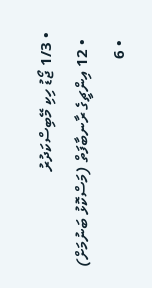• 1/3 ޖޯޑު ހިކި މޭބިސްކަދުރު
  • 12 އިންޗީގެ ރާނބާފަތް (މަސްކޮޅު ބަނުމަށް)
  • 6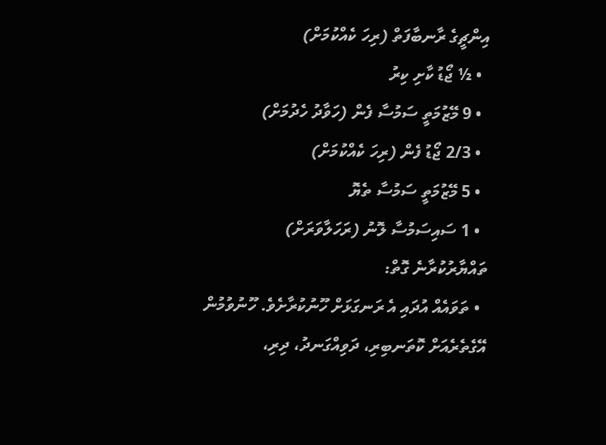އިންޗީގެ ރާނބާފަތް (ރިހަ ކެއްކުމަށް)
  • ½ ޖޯޑު ކާށި ކިރު
  • 9 މޭޒުމަތީ ސަމުސާ ފެން (ހަވާދު ހެދުމަށް)
  • 2/3 ޖޯޑު ފެން (ރިހަ ކެއްކުމަށް)
  • 5 މޭޒުމަތީ ސަމުސާ ތެޔޮ
  • 1 ސައިސަމުސާ ލޮނު (ރަހަލާވަރަށް)
ތައްޔާރުކުރާނެ ގޮތް:
  • ތަވައެއް އުދައި އެ ރަނގަޅަށް ހޫނުކުރާށެވެ. ހޫނުވުމުން އޭގެތެރެއަށް ކޮތަނބިރި، ދަވިއްގަނދު، ދިރި،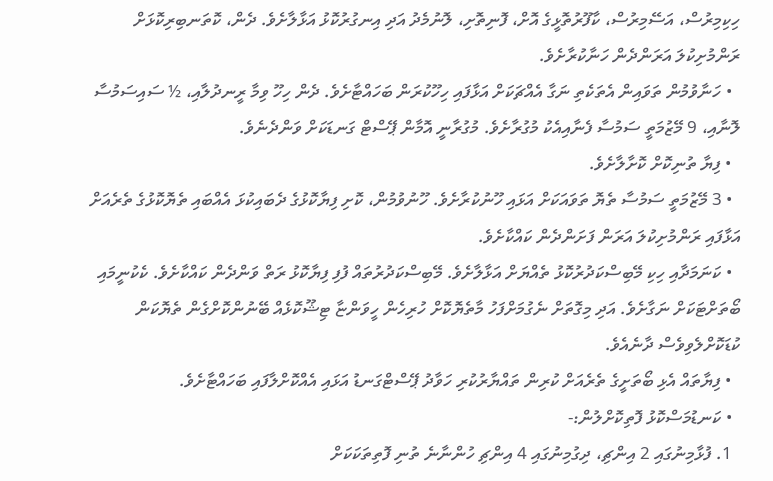ހިކިމިރުސް، އަސޭމިރުސް، ކާފޫރުތޮޅީގެ އޮށް، ފޮނިތޮށި، ލޮނުމެދު އަދި އިނގުރުކޮޅު އަޅާލާށެވެ. ދެން، ކޮތަނބިރިކޮޅަށް ރަންމުށިކުލަ އަރަންދެން ހަނާކުރާށެވެ.
  • ހަނާވުމުން ތަވައިން އެތަކެތި ނަގާ އެއްޗަކަށް އަޅާފައި ހިހޫކުރަން ބަހައްޓާށެވެ. ދެން ހިހޫ ވިމާ ރީނދުލާއި، ½ ސައިސަމުސާ ލޮނާއި، 9 މޭޒުމަތީ ސަމުސާ ފެނާއިއެކު މުގުރާށެވެ. މުގުރާނީ އޮމާން ޕޭސްޓް ގަނޑަކަށް ވަންދެނެވެ.
  • ފިޔާ ތުނިކޮށް ކޮށާލާށެވެ.
  • 3 މޭޒުމަތީ ސަމުސާ ތެޔޮ ތަވައަކަށް އަޅައި ހޫނުކުރާށެވެ. ހޫނުވުމުން، ކޮށި ފިޔާކޮޅުގެ ދެބައިކުޅަ އެއްބައި ތެޔޮކޮޅުގެ ތެރެއަށް އަޅާފައި ރަންމުށިކުލަ އަރަން ފަށަންދެން ކައްކާށެވެ.
  • ކަނަމަދާއި ހިކި މޭބިސްކަދުރުކޮޅު ތެއްޔަށް އަޅާލާށެވެ. މޭބިސްކަދުރުތައް ފުފި ފިޔާކޮޅު ރަތް ވަންދެން ކައްކާށެވެ. ކެކުނީމައި ބޯތަށްޓަކަށް ނަގާށެވެ. އަދި މިގޮތަށް ނެގުމަށްފަހު މާތެޔޮކޮށް ހުރިހެން ހީވަންޏާ ޓިޝޫކޮޅެއް ބޭނުންކޮށްގެން ތެޔޮކަން ކުޑަކޮށްލެވިވެސް ދާނެއެވެ.
  • ފިޔާތައް އެޅި ބޯތަށީގެ ތެރެއަށް ކުރިން ތައްޔާރުކުރި ހަވާދު ޕޭސްޓްގަނޑު އަޅައި އެއްކޮށްލާފައި ބަހައްޓާށެވެ.
  • ކަނޑުމަސްކޮޅު ފޮތިކޮށްލުން:-
  1. ފުޅާމިނުގައި 2 އިންޗި، ދިގުމިނުގައި 4 އިންޗި ހުންނާނެ ތުނި ފޮތިތަކަކަށް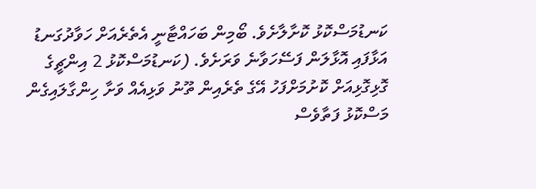ކަނޑުމަސްކޮޅު ކޮށާލާށެވެ. ބޯމިން ބަހައްޓާނީ އެތެރެއަށް ހަވާދުގަނޑު އަޅާފައި އޮޅާލަން ފަސޭހަވާނެ ވަރަށެވެ. (ކަނޑުމަސްކޮޅު 2 އިންޗީގެ ގޮޅިގޮޅިއަށް ކޮށުމަށްފަހު އޭގެ ތެރެއިން ތޫނު ވަޅިއެއް ވަށާ ހިންގާލައިގެން މަސްކޮޅު ފަތާވެސް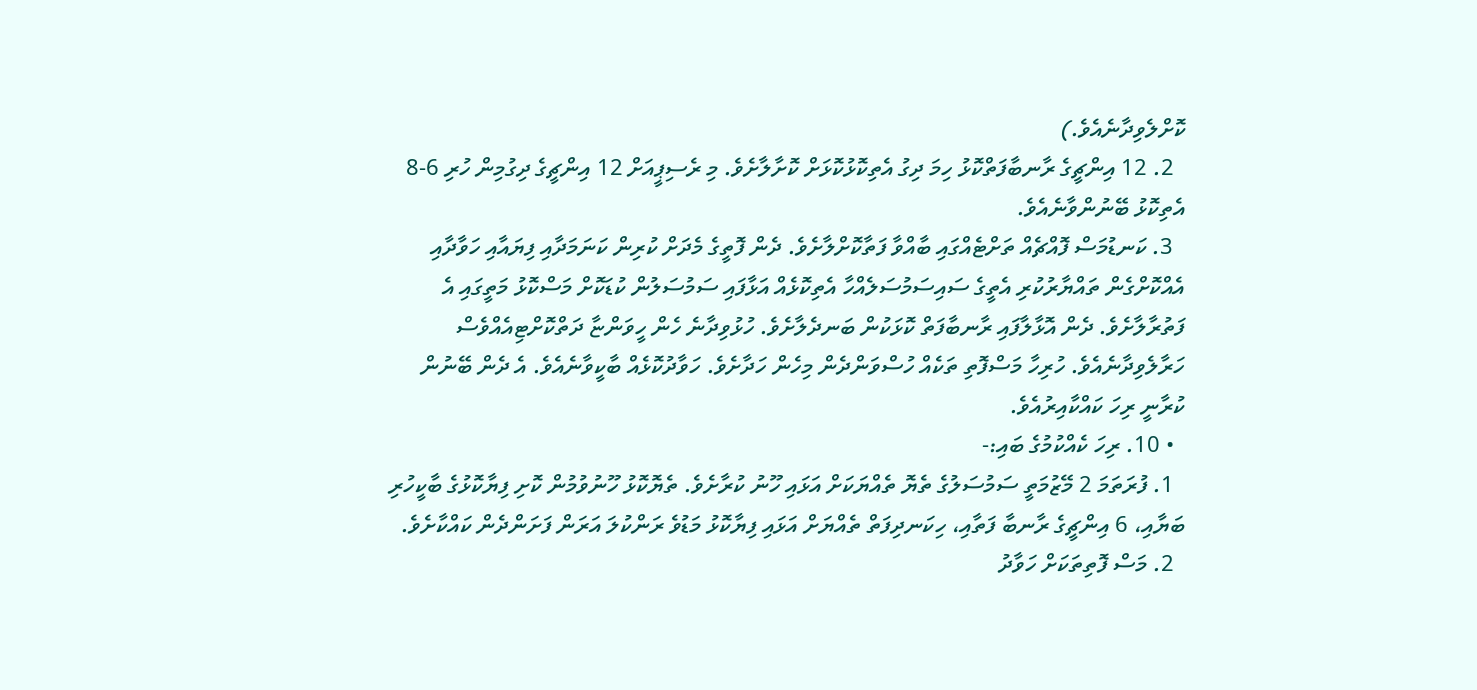ކޮށްލެވިދާނެއެވެ.)
  2. 12 އިންޗީގެ ރާނބާފަތްކޮޅު ހިމަ ދިގު އެތިކޮޅުކޮޅަށް ކޮށާލާށެވެ. މި ރެސިޕީއަށް 12 އިންޗީގެ ދިގުމިން ހުރި 6-8 އެތިކޮޅު ބޭނުންވާނެއެވެ.
  3. ކަނޑުމަސް ފޮއްޗެއް ތަށްޓެއްގައި ބާއްވާ ފަތާކޮށްލާށެވެ. ދެން ފޮތީގެ މެދަށް ކުރިން ކަނަމަދާއި ފިޔައާއި ހަވާދާއި އެއްކޮށްގެން ތައްޔާރުކުރި އެތީގެ ސައިސަމުސަލެއްހާ އެތިކޮޅެއް އަޅާފައި ސަމުސަލުން ކުޑަކޮށް މަސްކޮޅު މަތީގައި އެ ފަތުރާލާށެވެ. ދެން އޮޅާލާފައި ރާނބާފަތް ކޮޅަކުން ބަނދެލާށެވެ. ހުޅުވިދާނެ ހެން ހީވަންޏާ ދަތްކޮށްޓިއެއްވެސް ހަރާލެވިދާނެއެވެ. ހުރިހާ މަސްފޮތި ތަކެއް ހުސްވަންދެން މިހެން ހަދާށެވެ. ހަވާދުކޮޅެއް ބާކީވާނެއެވެ. އެ ދެން ބޭނުން ކުރާނީ ރިހަ ކައްކާއިރުއެވެ.
  • 10. ރިހަ ކެއްކުމުގެ ބައި:-
  1. ފުރަތަމަ 2 މޭޒުމަތީ ސަމުސަލުގެ ތެޔޮ ތެއްޔަކަށް އަޅައި ހޫނު ކުރާށެވެ. ތެޔޮކޮޅު ހޫނުވުމުން ކޮށި ފިޔާކޮޅުގެ ބާކީހުރި ބަޔާއި، 6 އިންޗީގެ ރާނބާ ފަތާއި، ހިކަނދިފަތް ތެއްޔަށް އަޅައި ފިޔާކޮޅު މަޑުވެ ރަންކުލަ އަރަން ފަށަންދެން ކައްކާށެވެ.
  2. މަސް ފޮތިތަކަށް ހަވާދު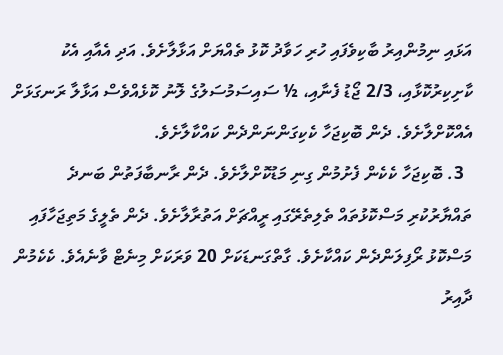އަޅައި ނިމުންއިރު ބާކިވެފައި ހުރި ހަވާދު ކޮޅު ތެއްޔަށް އަޅާލާށެވެ. އަދި އެއާއި އެކު ކާށިކިރުކޮޅާއި، 2/3 ޖޯޑު ފެނާއި، ½ ސައިސަމުސަލުގެ ލޮނު ކޮޅެއްވެސް އަޅާލާ ރަނގަޅަށް އެއްކޮށްލާށެވެ. ދެން ބޮކިޖަހާ ކެކިގަންނަންދެން ކައްކާލާށެވެ.
  3. ބޮކިޖަހާ ކެކެން ފެށުމުން ގިނި މަޑުކޮށްލާށެވެ. ދެން ރާނބާފަތުން ބަނދެ ތައްޔާރުކުރި މަސްކޮޅުތައް ތެލިތެރޭގައި ރީއްޗަށް އަތުރާލާށެވެ. ދެން ތެލީގެ މަތިޖަހާފައި މަސްކޮޅު ރޯފިލަންދެން ކައްކާށެވެ. ގާތްގަނޑަކަށް 20 ވަރަކަށް މިނެޓް ވާނެއެވެ. ކެކެމުން ދާއިރު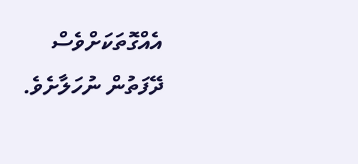އެއްގޮތަކަށްވެސް ދޭފަތުން ނުހަލާށެވެ.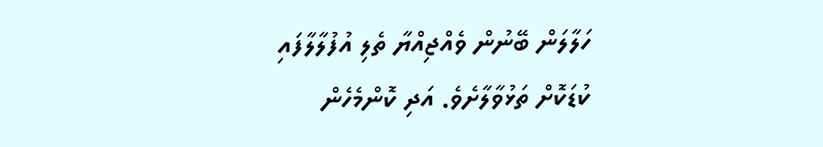ހަލާލަން ބޭނުން ވެއްޖިއްޔާ ތެލި އުފުލާލާފައި ކުޑަކޮށް ތަޅުވާލާށެވެ. އަދި ކޮންމެހެން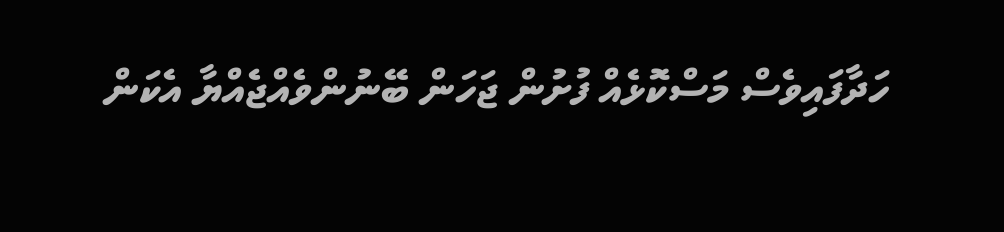ހަދާފައިވެސް މަސްކޮޅެއް ފުށުން ޖަހަން ބޭނުންވެއްޖެއްޔާ އެކަން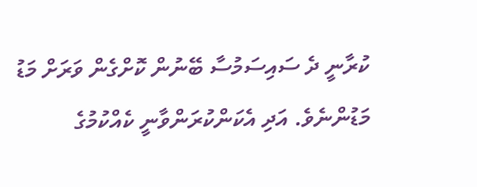ކުރާނީ ދެ ސައިސަމުސާ ބޭނުން ކޮށްގެން ވަރަށް މަޑު މަޑުންނެވެ. އަދި އެކަންކުރަންވާނީ ކެއްކުމުގެ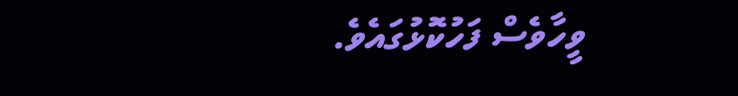ވީހާވެސް ފަހުކޮޅުގައެވެ.